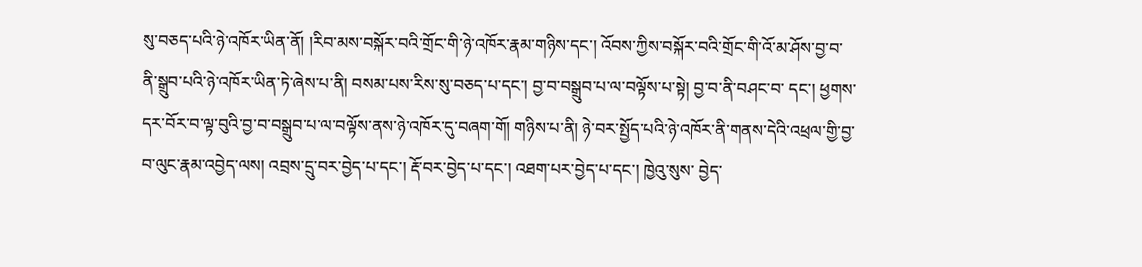སུ་བཅད་པའི་ཉེ་འཁོར་ཡིན་ནོ། །རིབ་མས་བསྐོར་བའི་གྲོང་གི་ཉེ་འཁོར་རྣམ་གཉིས་དང་། འོབས་ཀྱིས་བསྐོར་བའི་གྲོང་གི་འོ་མ་ཤོས་བྱ་བ་ནི་སྒྲུབ་པའི་ཉེ་འཁོར་ཡིན་ཏེ་ཞེས་པ་ནི། བསམ་པས་རིས་སུ་བཅད་པ་དང་། བྱ་བ་བསྒྲུབ་པ་ལ་བལྟོས་པ་སྟེ། བྱ་བ་ནི་བཤང་བ་ དང་། ཕྱགས་དར་བོར་བ་ལྟ་བུའི་བྱ་བ་བསྒྲུབ་པ་ལ་བལྟོས་ནས་ཉེ་འཁོར་དུ་བཞག་གོ། གཉིས་པ་ནི། ཉེ་བར་སྤྱོད་པའི་ཉེ་འཁོར་ནི་གནས་དེའི་འཕྲལ་གྱི་བྱ་བ་ལུང་རྣམ་འབྱེད་ལས། འབྲས་དྲུ་བར་བྱེད་པ་དང་། རྡོ་བར་བྱེད་པ་དང་། འཐག་པར་བྱེད་པ་དང་། ཁྱེའུ་སུས་ བྱེད་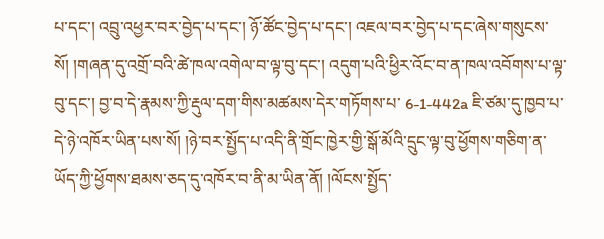པ་དང་། འབྲུ་འཕྱར་བར་བྱེད་པ་དང་། ཉོ་ཚོང་བྱེད་པ་དང་། འཇལ་བར་བྱེད་པ་དང་ཞེས་གསུངས་སོ། །གཞན་དུ་འགྲོ་བའི་ཚེ་ཁལ་འགེལ་བ་ལྟ་བུ་དང་། འདུག་པའི་ཕྱིར་འོང་བ་ན་ཁལ་འབོགས་པ་ལྟ་བུ་དང་། བྱ་བ་དེ་རྣམས་ཀྱི་རྡུལ་དག་གིས་མཚམས་དེར་གཏོགས་པ་ 6-1-442a ཇི་ཙམ་དུ་ཁྱབ་པ་དེ་ཉེ་འཁོར་ཡིན་པས་སོ། །ཉེ་བར་སྤྱོད་པ་འདི་ནི་གྲོང་ཁྱེར་གྱི་སྒོ་མོའི་དྲུང་ལྟ་བུ་ཕྱོགས་གཅིག་ན་ཡོད་ཀྱི་ཕྱོགས་ཐམས་ཅད་དུ་འཁོར་བ་ནི་མ་ཡིན་ནོ། །ལོངས་སྤྱོད་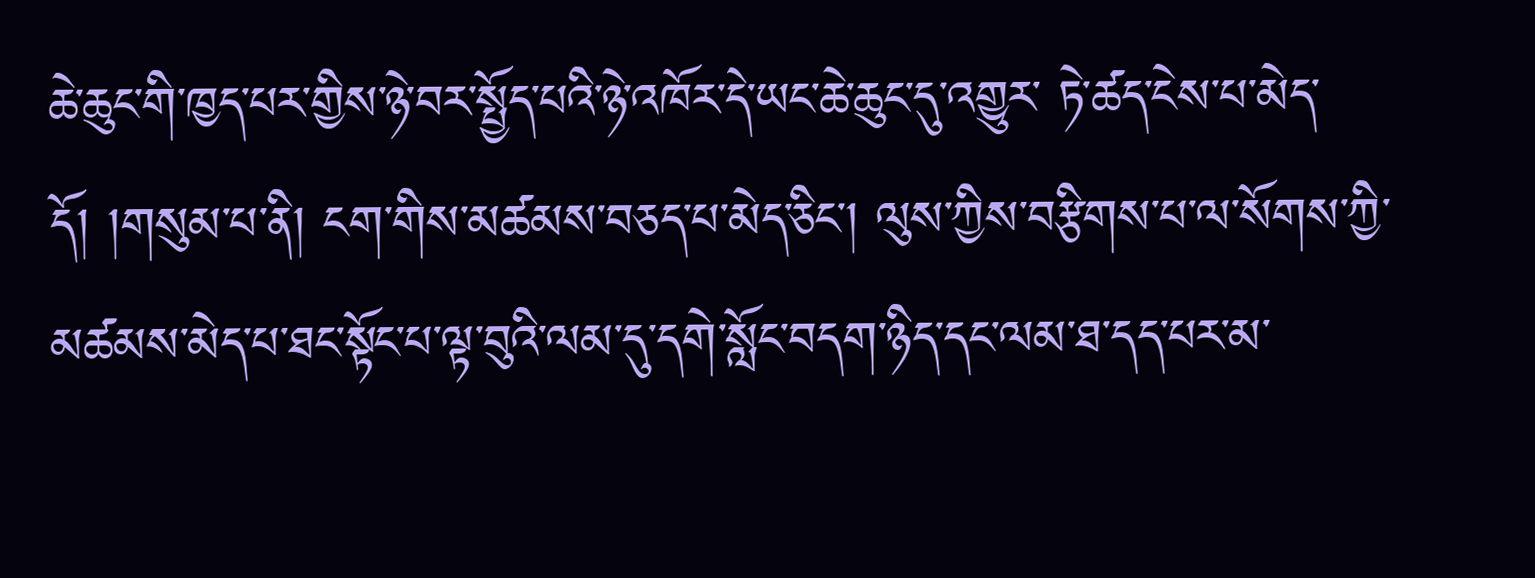ཆེ་ཆུང་གི་ཁྱད་པར་གྱིས་ཉེ་བར་སྤྱོད་པའི་ཉེ་འཁོར་དེ་ཡང་ཆེ་ཆུང་དུ་འགྱུར་ ཏེ་ཚད་ངེས་པ་མེད་དོ། །གསུམ་པ་ནི། ངག་གིས་མཚམས་བཅད་པ་མེད་ཅིང་། ལུས་ཀྱིས་བརྩིགས་པ་ལ་སོགས་ཀྱི་མཚམས་མེད་པ་ཐང་སྟོང་པ་ལྟ་བུའི་ལམ་དུ་དགེ་སློང་བདག་ཉིད་དང་ལམ་ཐ་དད་པར་མ་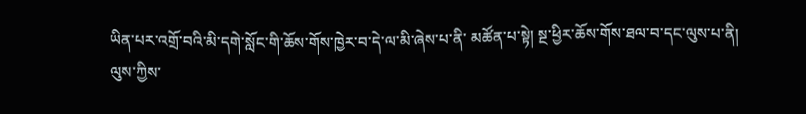ཡིན་པར་འགྲོ་བའི་མི་དགེ་སློང་གི་ཆོས་གོས་ཁྱེར་བ་དེ་ལ་མི་ཞེས་པ་ནི་ མཚོན་པ་སྟེ། སྔ་ཕྱིར་ཆོས་གོས་ཐལ་བ་དང་ལུས་པ་ནི། ལུས་ཀྱིས་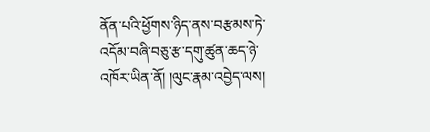ནོན་པའི་ཕྱོགས་ཉིད་ནས་བརྩམས་ཏེ་འདོམ་བཞི་བཅུ་རྩ་དགུ་ཚུན་ཆད་ཉེ་འཁོར་ཡིན་ནོ། །ལུང་རྣམ་འབྱེད་ལས།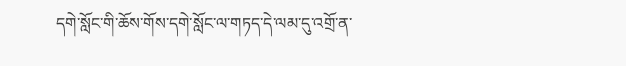དགེ་སློང་གི་ཆོས་གོས་དགེ་སློང་ལ་གཏད་དེ་ལམ་དུ་འགྲོ་ན་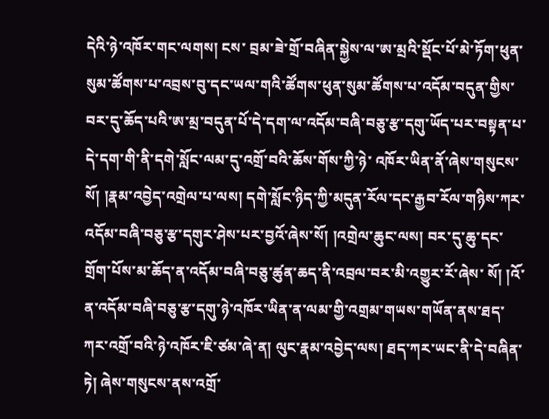དེའི་ཉེ་འཁོར་གང་ལགས། ངས་ བྲམ་ཟེ་གྲོ་བཞིན་སྐྱེས་ལ་ཨ་མྲའི་སྡོང་པོ་མེ་ཏོག་ཕུན་སུམ་ཚོགས་པ་འབྲས་བུ་དང་ཡལ་གའི་ཚོགས་ཕུན་སུམ་ཚོགས་པ་འདོམ་བདུན་གྱིས་བར་དུ་ཆོད་པའི་ཨ་མྲ་བདུན་པོ་དེ་དག་ལ་འདོམ་བཞི་བཅུ་རྩ་དགུ་ཡོད་པར་བསྟན་པ་དེ་དག་གི་ནི་དགེ་སློང་ལམ་དུ་འགྲོ་བའི་ཆོས་གོས་ཀྱི་ཉེ་ འཁོར་ཡིན་ནོ་ཞེས་གསུངས་སོ། །རྣམ་འབྱེད་འགྲེལ་པ་ལས། དགེ་སློང་ཉིད་ཀྱི་མདུན་རོལ་དང་རྒྱབ་རོལ་གཉིས་ཀར་འདོམ་བཞི་བཅུ་རྩ་དགུར་ཤེས་པར་བྱའོ་ཞེས་སོ། །འགྲེལ་ཆུང་ལས། བར་དུ་ཆུ་དང་གྲོག་པོས་མ་ཆོད་ན་འདོམ་བཞི་བཅུ་ཚུན་ཆད་ནི་འབྲལ་བར་མི་འགྱུར་རོ་ཞེས་ སོ། །འོ་ན་འདོམ་བཞི་བཅུ་རྩ་དགུ་ཉེ་འཁོར་ཡིན་ན་ལམ་གྱི་འགྲམ་གཡས་གཡོན་ནས་ཐད་ཀར་འགྲོ་བའི་ཉེ་འཁོར་ཇི་ཙམ་ཞེ་ན། ལུང་རྣམ་འབྱེད་ལས། ཐད་ཀར་ཡང་ནི་དེ་བཞིན་ཏེ། ཞེས་གསུངས་ནས་འགྲོ་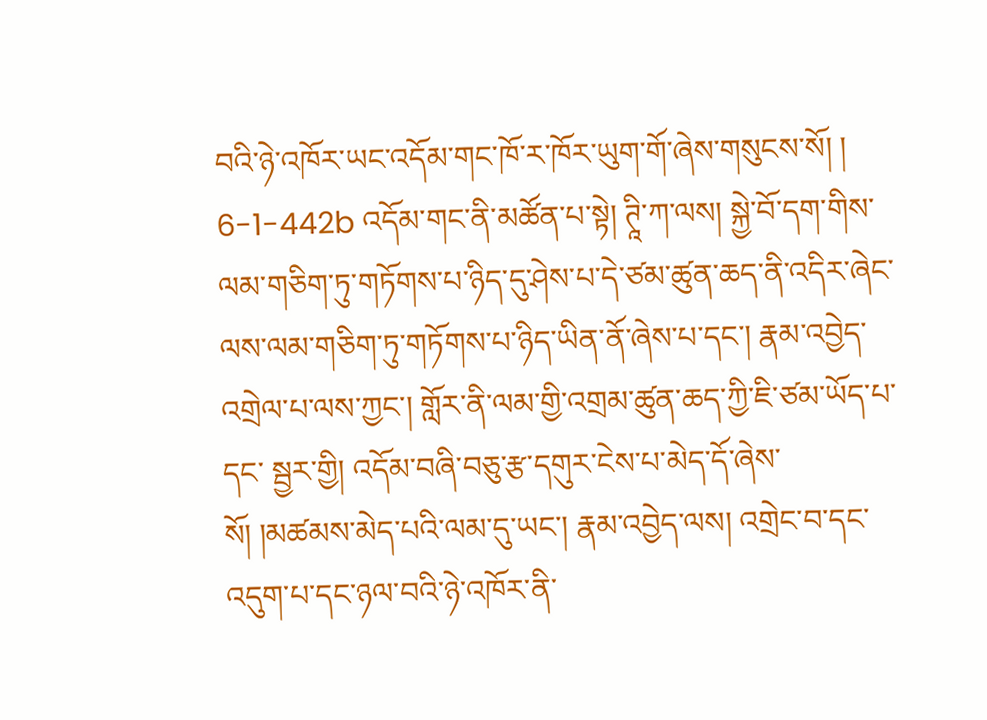བའི་ཉེ་འཁོར་ཡང་འདོམ་གང་ཁོ་ར་ཁོར་ཡུག་གོ་ཞེས་གསུངས་སོ། ། 6-1-442b འདོམ་གང་ནི་མཚོན་པ་སྟེ། ཊཱི་ཀ་ལས། སྐྱེ་བོ་དག་གིས་ལམ་གཅིག་ཏུ་གཏོགས་པ་ཉིད་དུ་ཤེས་པ་དེ་ཙམ་ཚུན་ཆད་ནི་འདིར་ཞེང་ལས་ལམ་གཅིག་ཏུ་གཏོགས་པ་ཉིད་ཡིན་ནོ་ཞེས་པ་དང་། རྣམ་འབྱེད་འགྲེལ་པ་ལས་ཀྱང་། གློར་ནི་ལམ་གྱི་འགྲམ་ཚུན་ཆད་ཀྱི་ཇི་ཙམ་ཡོད་པ་དང་ སྦྱར་གྱི། འདོམ་བཞི་བཅུ་རྩ་དགུར་ངེས་པ་མེད་དོ་ཞེས་སོ། །མཚམས་མེད་པའི་ལམ་དུ་ཡང་། རྣམ་འབྱེད་ལས། འགྲེང་བ་དང་འདུག་པ་དང་ཉལ་བའི་ཉེ་འཁོར་ནི་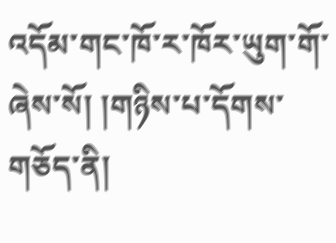འདོམ་གང་ཁོ་ར་ཁོར་ཡུག་གོ་ཞེས་སོ། །གཉིས་པ་དོགས་གཅོད་ནི།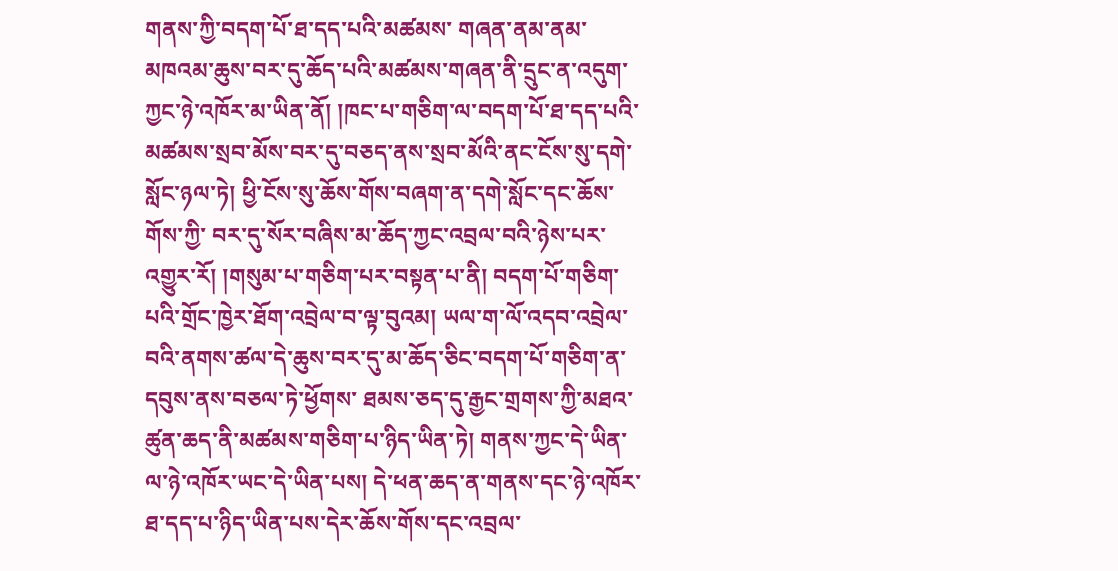གནས་ཀྱི་བདག་པོ་ཐ་དད་པའི་མཚམས་ གཞན་ནམ་ནམ་མཁའམ་ཆུས་བར་དུ་ཆོད་པའི་མཚམས་གཞན་ནི་དྲུང་ན་འདུག་ཀྱང་ཉེ་འཁོར་མ་ཡིན་ནོ། །ཁང་པ་གཅིག་ལ་བདག་པོ་ཐ་དད་པའི་མཚམས་སྲབ་མོས་བར་དུ་བཅད་ནས་སྲབ་མོའི་ནང་ངོས་སུ་དགེ་སློང་ཉལ་ཏེ། ཕྱི་ངོས་སུ་ཆོས་གོས་བཞག་ན་དགེ་སློང་དང་ཆོས་གོས་ཀྱི་ བར་དུ་སོར་བཞིས་མ་ཆོད་ཀྱང་འབྲལ་བའི་ཉེས་པར་འགྱུར་རོ། །གསུམ་པ་གཅིག་པར་བསྟན་པ་ནི། བདག་པོ་གཅིག་པའི་གྲོང་ཁྱེར་ཐོག་འབྲེལ་བ་ལྟ་བུའམ། ཡལ་ག་ལོ་འདབ་འབྲེལ་བའི་ནགས་ཚལ་དེ་ཆུས་བར་དུ་མ་ཆོད་ཅིང་བདག་པོ་གཅིག་ན་དབུས་ནས་བཅལ་ཏེ་ཕྱོགས་ ཐམས་ཅད་དུ་རྒྱང་གྲགས་ཀྱི་མཐའ་ཚུན་ཆད་ནི་མཚམས་གཅིག་པ་ཉིད་ཡིན་ཏེ། གནས་ཀྱང་དེ་ཡིན་ལ་ཉེ་འཁོར་ཡང་དེ་ཡིན་པས། དེ་ཕན་ཆད་ན་གནས་དང་ཉེ་འཁོར་ཐ་དད་པ་ཉིད་ཡིན་པས་དེར་ཆོས་གོས་དང་འབྲལ་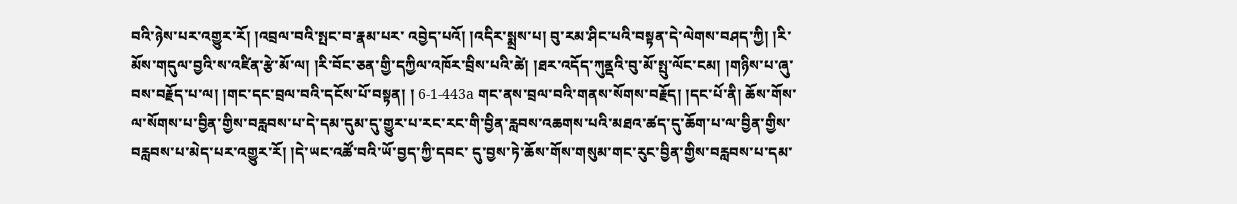བའི་ཉེས་པར་འགྱུར་རོ། །འབྲལ་བའི་སྤང་བ་རྣམ་པར་ འབྱེད་པའོ། །འདིར་སྨྲས་པ། བུ་རམ་ཤིང་པའི་བསྟན་དེ་ལེགས་བཤད་ཀྱི། །རི་མོས་གདུལ་བྱའི་ས་འཛིན་རྩེ་མོ་ལ། །རི་བོང་ཅན་གྱི་དཀྱིལ་འཁོར་བྲིས་པའི་ཚེ། །ཐར་འདོད་ཀུནྡའི་བུ་མོ་སྤུ་ལོང་ངམ། །གཉིས་པ་ཞུ་བས་བརྗོད་པ་ལ། །གང་དང་བྲལ་བའི་དངོས་པོ་བསྟན། ། 6-1-443a གང་ནས་བྲལ་བའི་གནས་སོགས་བརྗོད། །དང་པོ་ནི། ཆོས་གོས་ལ་སོགས་པ་བྱིན་གྱིས་བརླབས་པ་དེ་དམ་དུམ་དུ་གྱུར་པ་རང་རང་གི་བྱིན་རླབས་འཆགས་པའི་མཐའ་ཚད་དུ་ཆོག་པ་ལ་བྱིན་གྱིས་བརླབས་པ་མེད་པར་འགྱུར་རོ། །དེ་ཡང་འཚོ་བའི་ཡོ་བྱད་ཀྱི་དབང་ དུ་བྱས་ཏེ་ཆོས་གོས་གསུམ་གང་རུང་བྱིན་གྱིས་བརླབས་པ་དམ་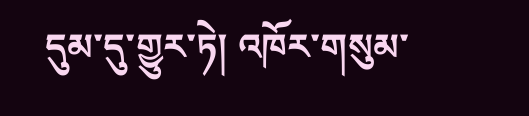དུམ་དུ་གྱུར་ཏེ། འཁོར་གསུམ་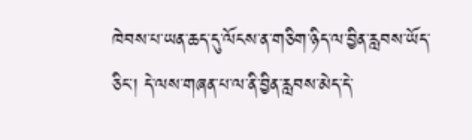ཁེབས་པ་ཡན་ཆད་དུ་ལོངས་ན་གཅིག་ཉིད་ལ་བྱིན་རླབས་ཡོད་ཅིང་། དེ་ལས་གཞན་པ་ལ་ནི་བྱིན་རླབས་མེད་དེ་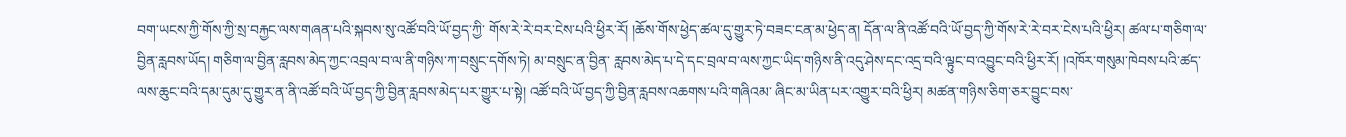བག་ཡངས་ཀྱི་གོས་ཀྱི་སྲ་བརྐྱང་ལས་གཞན་པའི་སྐབས་སུ་འཚོ་བའི་ཡོ་བྱད་ཀྱི་ གོས་རེ་རེ་བར་ངེས་པའི་ཕྱིར་རོ། །ཆོས་གོས་ཕྱེད་ཚལ་དུ་གྱུར་ཏེ་བཟང་ངན་མ་ཕྱེད་ན། དོན་ལ་ནི་འཚོ་བའི་ཡོ་བྱད་ཀྱི་གོས་རེ་རེ་བར་ངེས་པའི་ཕྱིར། ཚལ་པ་གཅིག་ལ་བྱིན་རླབས་ཡོད། གཅིག་ལ་བྱིན་རླབས་མེད་ཀྱང་འབྲལ་བ་ལ་ནི་གཉིས་ཀ་བསྲུང་དགོས་ཏེ། མ་བསྲུང་ན་བྱིན་ རླབས་མེད་པ་དེ་དང་བྲལ་བ་ལས་ཀྱང་ཡིད་གཉིས་ནི་འདུ་ཤེས་དང་འདྲ་བའི་ལྟུང་བ་འབྱུང་བའི་ཕྱིར་རོ། །འཁོར་གསུམ་ཁེབས་པའི་ཚད་ལས་ཆུང་བའི་དམ་དུམ་དུ་གྱུར་ན་ནི་འཚོ་བའི་ཡོ་བྱད་ཀྱི་བྱིན་རླབས་མེད་པར་གྱུར་པ་སྟེ། འཚོ་བའི་ཡོ་བྱད་ཀྱི་བྱིན་རླབས་འཆགས་པའི་གཞིའམ་ ཞིང་མ་ཡིན་པར་འགྱུར་བའི་ཕྱིར། མཚན་གཉིས་ཅིག་ཅར་བྱུང་བས་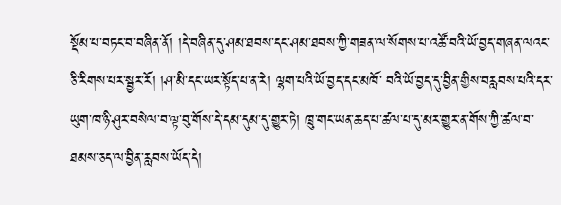སྡོམ་པ་བཏང་བ་བཞིན་ནོ། །དེ་བཞིན་དུ་ཤམ་ཐབས་དང་ཤམ་ཐབས་ཀྱི་གཟན་ལ་སོགས་པ་འཚོ་བའི་ཡོ་བྱད་གཞན་ལའང་ཅི་རིགས་པར་སྦྱར་རོ། །ཤ་མི་དང་ཡར་སྟོད་པ་ན་རེ། ལྷག་པའི་ཡོ་བྱད་དང་མཁོ་ བའི་ཡོ་བྱད་དུ་བྱིན་གྱིས་བརླབས་པའི་དར་ཡུག་ཁ་ཉི་ཤུར་བསེལ་བ་ལྟ་བུ་གོས་དེ་དམ་དུམ་དུ་གྱུར་ཏེ། ཁྲུ་གང་ཡན་ཆད་པ་ཚལ་པ་དུ་མར་གྱུར་ན་གོས་ཀྱི་ཚལ་བ་ཐམས་ཅད་ལ་བྱིན་རླབས་ཡོད་དེ།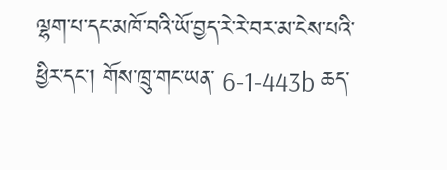ལྷག་པ་དང་མཁོ་བའི་ཡོ་བྱད་རེ་རེ་བར་མ་ངེས་པའི་ཕྱིར་དང་། གོས་ཁྲུ་གང་ཡན་ 6-1-443b ཆད་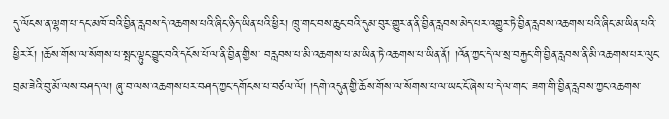དུ་ལོངས་ན་ལྷག་པ་དང་མཁོ་བའི་བྱིན་རླབས་དེ་འཆགས་པའི་ཞིང་ཉིད་ཡིན་པའི་ཕྱིར། ཁྲུ་གང་བས་ཆུང་བའི་དུམ་བུར་གྱུར་ན་ནི་བྱིན་རླབས་མེད་པར་འགྱུར་ཏེ་བྱིན་རླབས་འཆགས་པའི་ཞིང་མ་ཡིན་པའི་ཕྱིར་རོ། །ཆོས་གོས་ལ་སོགས་པ་སྤང་ལྟུང་བྱུང་བའི་དངོས་པོ་ལ་ནི་བྱིན་གྱིས་ བརླབས་པ་མི་འཆགས་པ་མ་ཡིན་ཏེ་འཆགས་པ་ཡིན་ནོ། །འོན་ཀྱང་དེ་ལ་སྲ་བརྐྱང་གི་བྱིན་རླབས་ནི་མི་འཆགས་པར་ལུང་བྲམ་ཟེའི་བུ་མོ་ལས་བཤད་ལ། ཞུ་བ་ལས་འཆགས་པར་བཤད་ཀྱང་དགོངས་པ་བཙལ་ལོ། །དགེ་འདུན་གྱི་ཆོས་གོས་ལ་སོགས་པ་ལ་ཡང་ངོ་ཞེས་པ་དེ་ལ་གང་ ཟག་གི་བྱིན་རླབས་ཀྱང་འཆགས་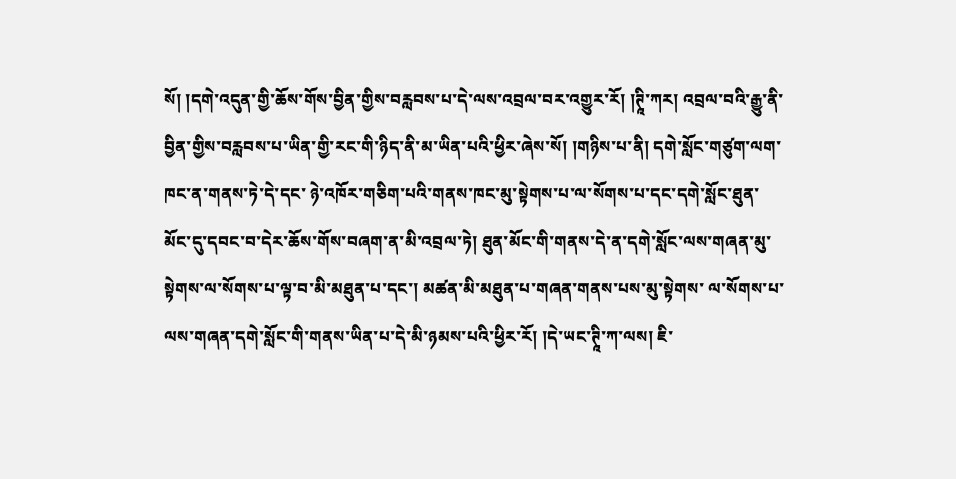སོ། །དགེ་འདུན་གྱི་ཆོས་གོས་བྱིན་གྱིས་བརླབས་པ་དེ་ལས་འབྲལ་བར་འགྱུར་རོ། །ཊཱི་ཀར། འབྲལ་བའི་རྒྱུ་ནི་བྱིན་གྱིས་བརླབས་པ་ཡིན་གྱི་རང་གི་ཉིད་ནི་མ་ཡིན་པའི་ཕྱིར་ཞེས་སོ། །གཉིས་པ་ནི། དགེ་སློང་གཙུག་ལག་ཁང་ན་གནས་ཏེ་དེ་དང་ ཉེ་འཁོར་གཅིག་པའི་གནས་ཁང་མུ་སྟེགས་པ་ལ་སོགས་པ་དང་དགེ་སློང་ཐུན་མོང་དུ་དབང་བ་དེར་ཆོས་གོས་བཞག་ན་མི་འབྲལ་ཏེ། ཐུན་མོང་གི་གནས་དེ་ན་དགེ་སློང་ལས་གཞན་མུ་སྟེགས་ལ་སོགས་པ་ལྟ་བ་མི་མཐུན་པ་དང་། མཚན་མི་མཐུན་པ་གཞན་གནས་པས་མུ་སྟེགས་ ལ་སོགས་པ་ལས་གཞན་དགེ་སློང་གི་གནས་ཡིན་པ་དེ་མི་ཉམས་པའི་ཕྱིར་རོ། །དེ་ཡང་ཊཱི་ཀ་ལས། ཇི་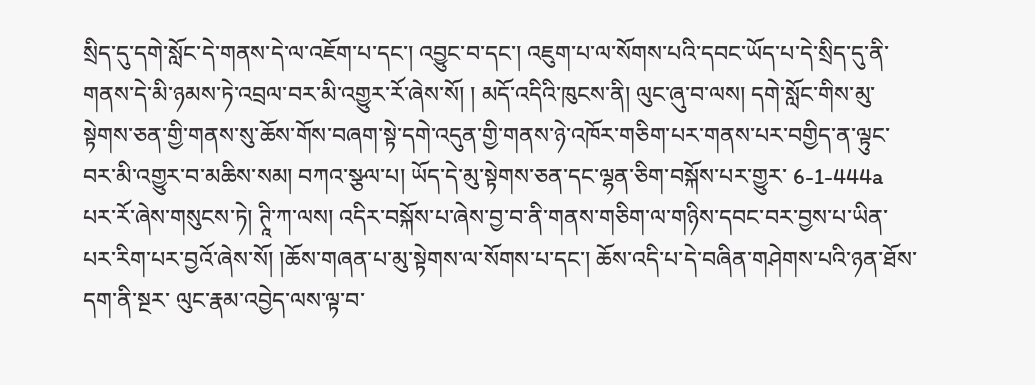སྲིད་དུ་དགེ་སློང་དེ་གནས་དེ་ལ་འཇོག་པ་དང་། འབྱུང་བ་དང་། འཇུག་པ་ལ་སོགས་པའི་དབང་ཡོད་པ་དེ་སྲིད་དུ་ནི་གནས་དེ་མི་ཉམས་ཏེ་འབྲལ་བར་མི་འགྱུར་རོ་ཞེས་སོ། ། མདོ་འདིའི་ཁུངས་ནི། ལུང་ཞུ་བ་ལས། དགེ་སློང་གིས་མུ་སྟེགས་ཅན་གྱི་གནས་སུ་ཆོས་གོས་བཞག་སྟེ་དགེ་འདུན་གྱི་གནས་ཉེ་འཁོར་གཅིག་པར་གནས་པར་བགྱིད་ན་ལྟུང་བར་མི་འགྱུར་བ་མཆིས་སམ། བཀའ་སྩལ་པ། ཡོད་དེ་མུ་སྟེགས་ཅན་དང་ལྷན་ཅིག་བསྐོས་པར་གྱུར་ 6-1-444a པར་རོ་ཞེས་གསུངས་ཏེ། ཊཱི་ཀ་ལས། འདིར་བསྐོས་པ་ཞེས་བྱ་བ་ནི་གནས་གཅིག་ལ་གཉིས་དབང་བར་བྱས་པ་ཡིན་པར་རིག་པར་བྱའོ་ཞེས་སོ། །ཆོས་གཞན་པ་མུ་སྟེགས་ལ་སོགས་པ་དང་། ཆོས་འདི་པ་དེ་བཞིན་གཤེགས་པའི་ཉན་ཐོས་དག་ནི་སྔར་ ལུང་རྣམ་འབྱེད་ལས་ལྟ་བ་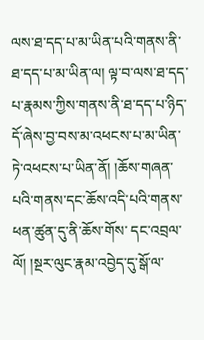ལས་ཐ་དད་པ་མ་ཡིན་པའི་གནས་ནི་ཐ་དད་པ་མ་ཡིན་ལ། ལྟ་བ་ལས་ཐ་དད་པ་རྣམས་ཀྱིས་གནས་ནི་ཐ་དད་པ་ཉིད་དོ་ཞེས་བྱ་བས་མ་འཕངས་པ་མ་ཡིན་ཏེ་འཕངས་པ་ཡིན་ནོ། །ཆོས་གཞན་པའི་གནས་དང་ཆོས་འདི་པའི་གནས་ཕན་ཚུན་དུ་ནི་ཆོས་གོས་ དང་འབྲལ་ལོ། །སྔར་ལུང་རྣམ་འབྱེད་དུ་སྒོ་ལ་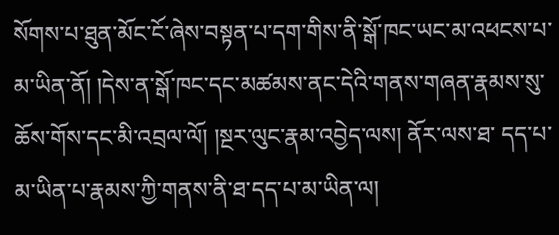སོགས་པ་ཐུན་མོང་ངོ་ཞེས་བསྟན་པ་དག་གིས་ནི་སྒོ་ཁང་ཡང་མ་འཕངས་པ་མ་ཡིན་ནོ། །དེས་ན་སྒོ་ཁང་དང་མཚམས་ནང་དེའི་གནས་གཞན་རྣམས་སུ་ཆོས་གོས་དང་མི་འབྲལ་ལོ། །སྔར་ལུང་རྣམ་འབྱེད་ལས། ནོར་ལས་ཐ་ དད་པ་མ་ཡིན་པ་རྣམས་ཀྱི་གནས་ནི་ཐ་དད་པ་མ་ཡིན་ལ།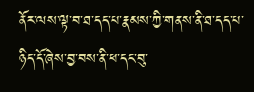ནོར་ལས་ལྟ་བ་ཐ་དད་པ་རྣམས་ཀྱི་གནས་ནི་ཐ་དད་པ་ཉིད་དོ་ཞེས་བྱ་བས་ནི་ཕ་དང་བུ་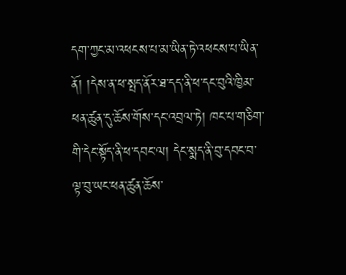དག་ཀྱང་མ་འཕངས་པ་མ་ཡིན་ཏེ་འཕངས་པ་ཡིན་ནོ། །དེས་ན་ཕ་སྤད་ནོར་ཐ་དད་ནི་ཕ་དང་བུའི་ཁྱིམ་ཕན་ཚུན་དུ་ཆོས་གོས་དང་འབྲལ་ཏེ། ཁང་པ་གཅིག་གི་དེང་སྟོད་ནི་ཕ་དབང་ལ། དེང་སྨད་ནི་བུ་དབང་བ་ལྟ་བུ་ཡང་ཕན་ཚུན་ཆོས་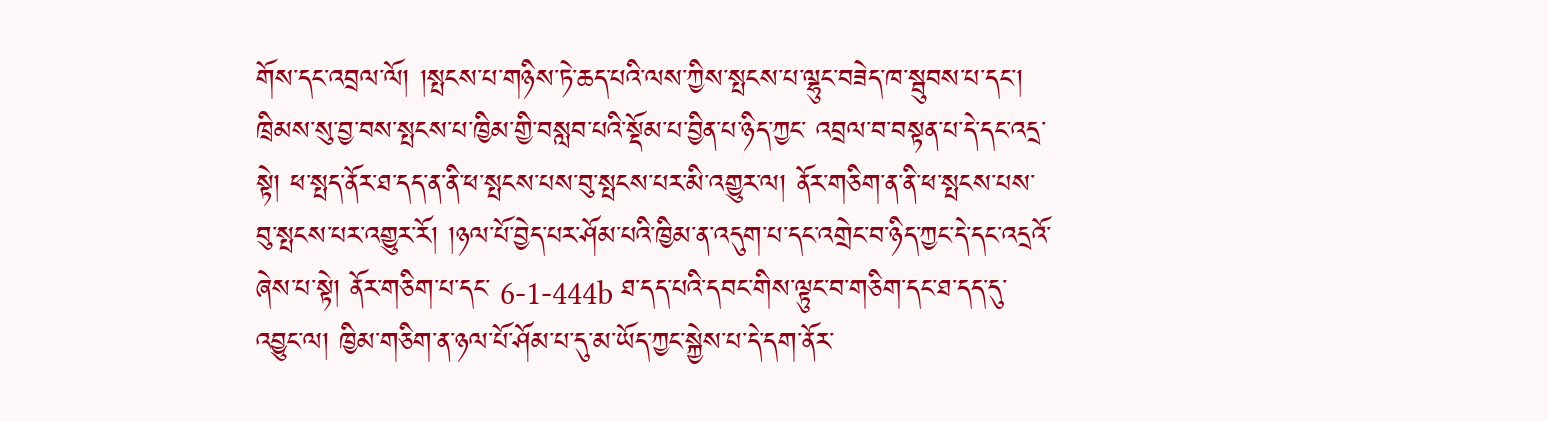གོས་དང་འབྲལ་ལོ། །སྤངས་པ་གཉིས་ཏེ་ཆད་པའི་ལས་ཀྱིས་སྤངས་པ་ལྷུང་བཟེད་ཁ་སྦུབས་པ་དང་། ཁྲིམས་སུ་བྱ་བས་སྤངས་པ་ཁྱིམ་གྱི་བསླབ་པའི་སྡོམ་པ་བྱིན་པ་ཉིད་ཀྱང་ འབྲལ་བ་བསྟན་པ་དེ་དང་འདྲ་སྟེ། ཕ་སྤད་ནོར་ཐ་དད་ན་ནི་ཕ་སྤངས་པས་བུ་སྤངས་པར་མི་འགྱུར་ལ། ནོར་གཅིག་ན་ནི་ཕ་སྤངས་པས་བུ་སྤངས་པར་འགྱུར་རོ། །ཉལ་པོ་བྱེད་པར་ཤོམ་པའི་ཁྱིམ་ན་འདུག་པ་དང་འགྲེང་བ་ཉིད་ཀྱང་དེ་དང་འདྲའོ་ཞེས་པ་སྟེ། ནོར་གཅིག་པ་དང་ 6-1-444b ཐ་དད་པའི་དབང་གིས་ལྟུང་བ་གཅིག་དང་ཐ་དད་དུ་འབྱུང་ལ། ཁྱིམ་གཅིག་ན་ཉལ་པོ་ཤོམ་པ་དུ་མ་ཡོད་ཀྱང་སྐྱེས་པ་དེ་དག་ནོར་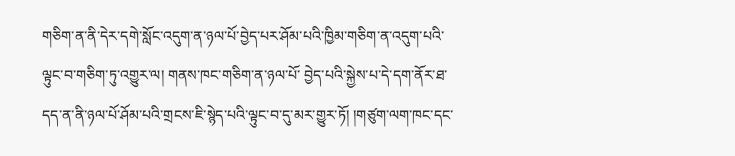གཅིག་ན་ནི་དེར་དགེ་སློང་འདུག་ན་ཉལ་པོ་བྱེད་པར་ཤོམ་པའི་ཁྱིམ་གཅིག་ན་འདུག་པའི་ལྟུང་བ་གཅིག་ཏུ་འགྱུར་ལ། གནས་ཁང་གཅིག་ན་ཉལ་པོ་ བྱེད་པའི་སྐྱེས་པ་དེ་དག་ནོར་ཐ་དད་ན་ནི་ཉལ་པོ་ཤོམ་པའི་གྲངས་ཇི་སྙེད་པའི་ལྟུང་བ་དུ་མར་གྱུར་ཏོ། །གཙུག་ལག་ཁང་དང་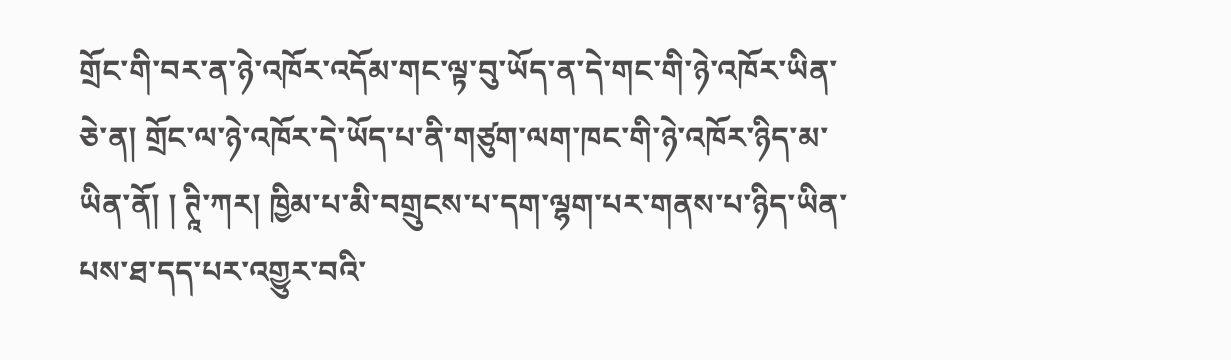གྲོང་གི་བར་ན་ཉེ་འཁོར་འདོམ་གང་ལྟ་བུ་ཡོད་ན་དེ་གང་གི་ཉེ་འཁོར་ཡིན་ཅེ་ན། གྲོང་ལ་ཉེ་འཁོར་དེ་ཡོད་པ་ནི་གཙུག་ལག་ཁང་གི་ཉེ་འཁོར་ཉིད་མ་ཡིན་ནོ། ། ཊཱི་ཀར། ཁྱིམ་པ་མི་བགྲུངས་པ་དག་ལྷག་པར་གནས་པ་ཉིད་ཡིན་པས་ཐ་དད་པར་འགྱུར་བའི་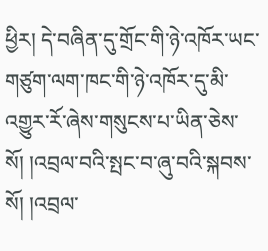ཕྱིར། དེ་བཞིན་དུ་གྲོང་གི་ཉེ་འཁོར་ཡང་གཙུག་ལག་ཁང་གི་ཉེ་འཁོར་དུ་མི་འགྱུར་རོ་ཞེས་གསུངས་པ་ཡིན་ཅེས་སོ། །འབྲལ་བའི་སྤང་བ་ཞུ་བའི་སྐབས་སོ། །འབྲལ་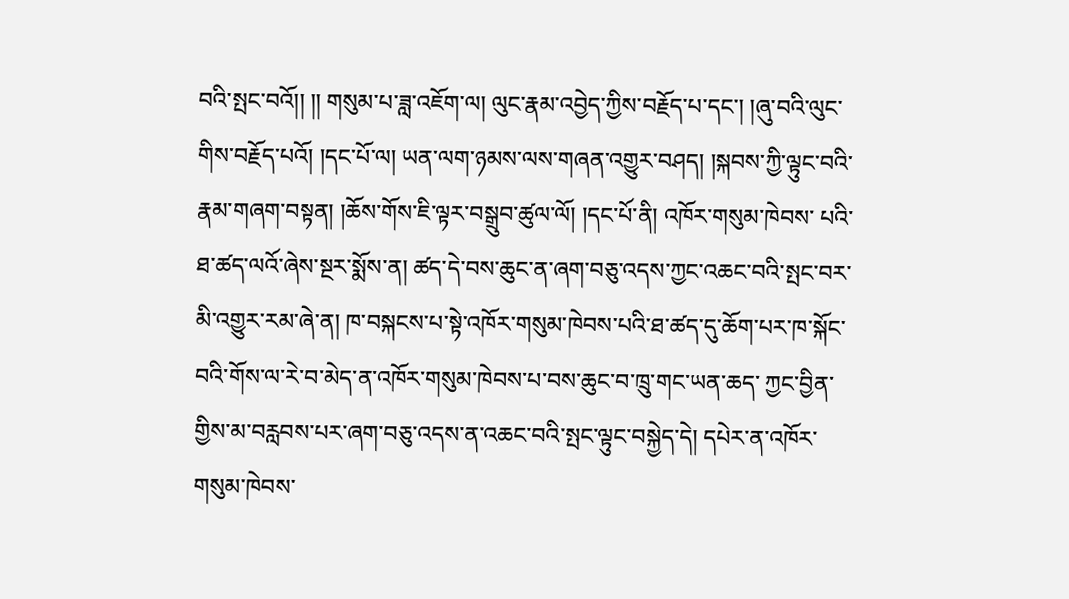བའི་སྤང་བའོ།། །། གསུམ་པ་ཟླ་འཇོག་ལ། ལུང་རྣམ་འབྱེད་ཀྱིས་བརྗོད་པ་དང་། །ཞུ་བའི་ལུང་གིས་བརྗོད་པའོ། །དང་པོ་ལ། ཡན་ལག་ཉམས་ལས་གཞན་འགྱུར་བཤད། །སྐབས་ཀྱི་ལྟུང་བའི་རྣམ་གཞག་བསྟན། །ཆོས་གོས་ཇི་ལྟར་བསྒྲུབ་ཚུལ་ལོ། །དང་པོ་ནི། འཁོར་གསུམ་ཁེབས་ པའི་ཐ་ཚད་ལའོ་ཞེས་སྔར་སྨོས་ན། ཚད་དེ་བས་ཆུང་ན་ཞག་བཅུ་འདས་ཀྱང་འཆང་བའི་སྤང་བར་མི་འགྱུར་རམ་ཞེ་ན། ཁ་བསྐངས་པ་སྟེ་འཁོར་གསུམ་ཁེབས་པའི་ཐ་ཚད་དུ་ཆོག་པར་ཁ་སྐོང་བའི་གོས་ལ་རེ་བ་མེད་ན་འཁོར་གསུམ་ཁེབས་པ་བས་ཆུང་བ་ཁྲུ་གང་ཡན་ཆད་ ཀྱང་བྱིན་གྱིས་མ་བརླབས་པར་ཞག་བཅུ་འདས་ན་འཆང་བའི་སྤང་ལྟུང་བསྐྱེད་དེ། དཔེར་ན་འཁོར་གསུམ་ཁེབས་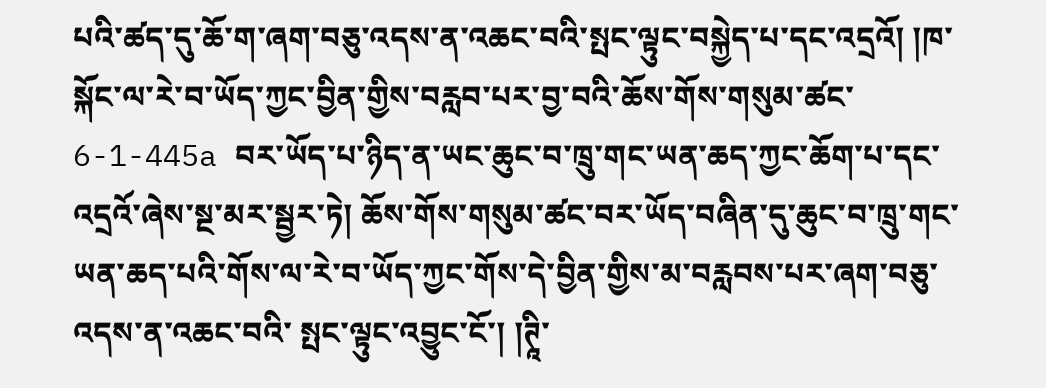པའི་ཚད་དུ་ཆོ་ག་ཞག་བཅུ་འདས་ན་འཆང་བའི་སྤང་ལྟུང་བསྐྱེད་པ་དང་འདྲའོ། །ཁ་སྐོང་ལ་རེ་བ་ཡོད་ཀྱང་བྱིན་གྱིས་བརླབ་པར་བྱ་བའི་ཆོས་གོས་གསུམ་ཚང་ 6-1-445a བར་ཡོད་པ་ཉིད་ན་ཡང་ཆུང་བ་ཁྲུ་གང་ཡན་ཆད་ཀྱང་ཆོག་པ་དང་འདྲའོ་ཞེས་སྔ་མར་སྦྱར་ཏེ། ཆོས་གོས་གསུམ་ཚང་བར་ཡོད་བཞིན་དུ་ཆུང་བ་ཁྲུ་གང་ཡན་ཆད་པའི་གོས་ལ་རེ་བ་ཡོད་ཀྱང་གོས་དེ་བྱིན་གྱིས་མ་བརླབས་པར་ཞག་བཅུ་འདས་ན་འཆང་བའི་ སྤང་ལྟུང་འབྱུང་ངོ་། །ཊཱི་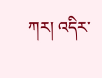ཀར། འདིར་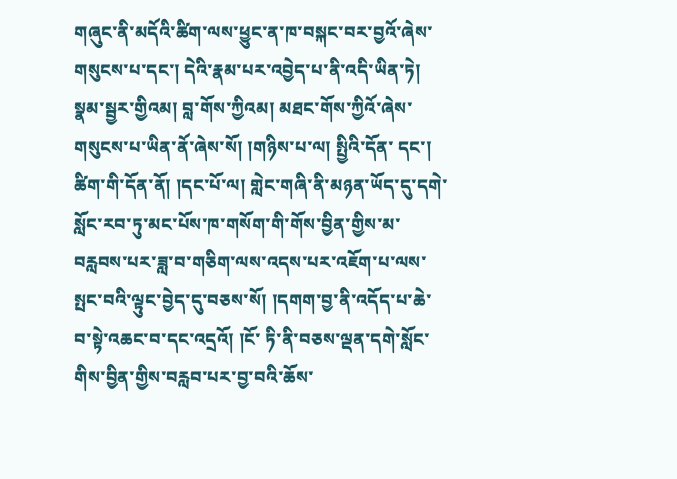གཞུང་ནི་མདོའི་ཚིག་ལས་ཕྱུང་ན་ཁ་བསྐང་བར་བྱའོ་ཞེས་གསུངས་པ་དང་། དེའི་རྣམ་པར་འབྱེད་པ་ནི་འདི་ཡིན་ཏེ། སྣམ་སྦྱར་གྱིའམ། བླ་གོས་ཀྱིའམ། མཐང་གོས་ཀྱིའོ་ཞེས་གསུངས་པ་ཡིན་ནོ་ཞེས་སོ། །གཉིས་པ་ལ། སྤྱིའི་དོན་ དང་། ཚིག་གི་དོན་ནོ། །དང་པོ་ལ། གླེང་གཞི་ནི་མཉན་ཡོད་དུ་དགེ་སློང་རབ་ཏུ་མང་པོས་ཁ་གསོག་གི་གོས་བྱིན་གྱིས་མ་བརླབས་པར་ཟླ་བ་གཅིག་ལས་འདས་པར་འཇོག་པ་ལས་སྤང་བའི་ལྟུང་བྱེད་དུ་བཅས་སོ། །དགག་བྱ་ནི་འདོད་པ་ཆེ་བ་སྟེ་འཆང་བ་དང་འདྲའོ། །ངོ་ ཏི་ནི་བཅས་ལྡན་དགེ་སློང་གིས་བྱིན་གྱིས་བརླབ་པར་བྱ་བའི་ཆོས་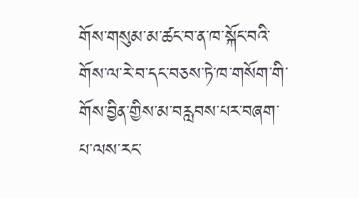གོས་གསུམ་མ་ཚང་བ་ན་ཁ་སྐོང་བའི་གོས་ལ་རེ་བ་དང་བཅས་ཏེ་ཁ་གསོག་གི་གོས་བྱིན་གྱིས་མ་བརླབས་པར་བཞག་པ་ལས་རང་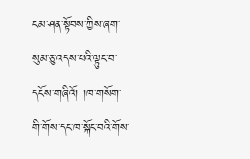ངམ་ཤན་སྟོབས་ཀྱིས་ཞག་སུམ་ཅུ་འདས་པའི་ལྟུང་བ་དངོས་གཞིའོ། །ཁ་གསོག་ གི་གོས་དང་ཁ་སྐོང་བའི་གོས་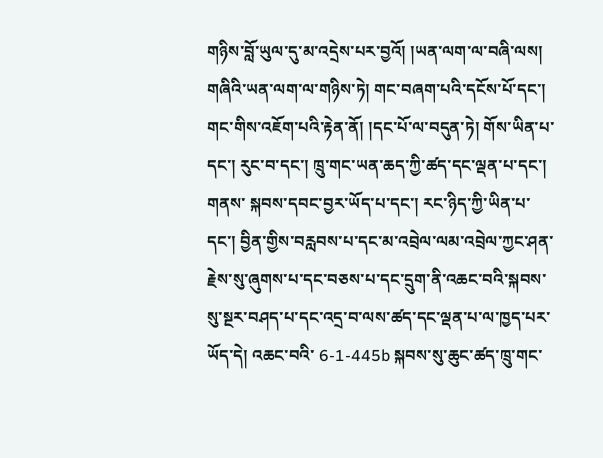གཉིས་བློ་ཡུལ་དུ་མ་འདྲེས་པར་བྱའོ། །ཡན་ལག་ལ་བཞི་ལས། གཞིའི་ཡན་ལག་ལ་གཉིས་ཏེ། གང་བཞག་པའི་དངོས་པོ་དང་། གང་གིས་འཇོག་པའི་རྟེན་ནོ། །དང་པོ་ལ་བདུན་ཏེ། གོས་ཡིན་པ་དང་། རུང་བ་དང་། ཁྲུ་གང་ཡན་ཆད་ཀྱི་ཚད་དང་ལྡན་པ་དང་། གནས་ སྐབས་དབང་བྱར་ཡོད་པ་དང་། རང་ཉིད་ཀྱི་ཡིན་པ་དང་། བྱིན་གྱིས་བརླབས་པ་དང་མ་འབྲེལ་ལམ་འབྲེལ་ཀྱང་ཤན་རྗེས་སུ་ཞུགས་པ་དང་བཅས་པ་དང་དྲུག་ནི་འཆང་བའི་སྐབས་སུ་སྔར་བཤད་པ་དང་འདྲ་བ་ལས་ཚད་དང་ལྡན་པ་ལ་ཁྱད་པར་ཡོད་དེ། འཆང་བའི་ 6-1-445b སྐབས་སུ་ཆུང་ཚད་ཁྲུ་གང་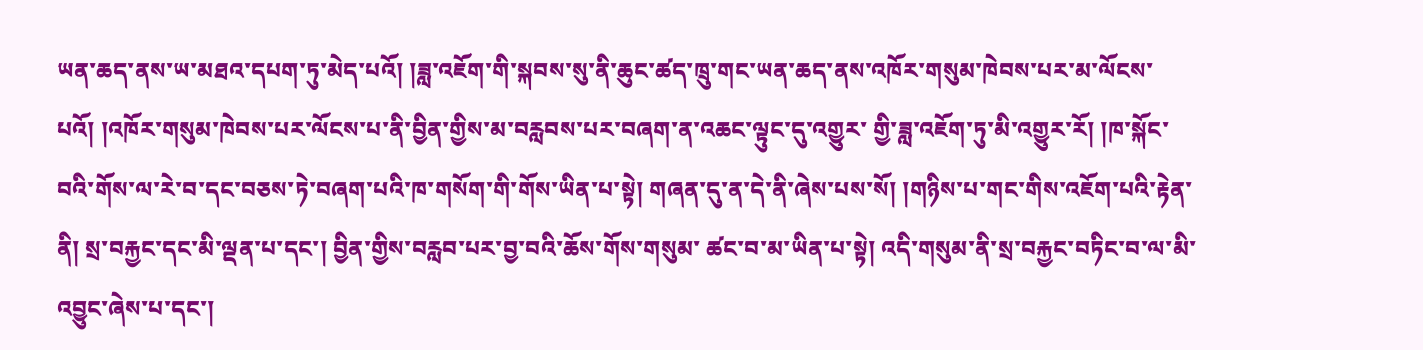ཡན་ཆད་ནས་ཡ་མཐའ་དཔག་ཏུ་མེད་པའོ། །ཟླ་འཇོག་གི་སྐབས་སུ་ནི་ཆུང་ཚད་ཁྲུ་གང་ཡན་ཆད་ནས་འཁོར་གསུམ་ཁེབས་པར་མ་ལོངས་པའོ། །འཁོར་གསུམ་ཁེབས་པར་ལོངས་པ་ནི་བྱིན་གྱིས་མ་བརླབས་པར་བཞག་ན་འཆང་ལྟུང་དུ་འགྱུར་ གྱི་ཟླ་འཇོག་ཏུ་མི་འགྱུར་རོ། །ཁ་སྐོང་བའི་གོས་ལ་རེ་བ་དང་བཅས་ཏེ་བཞག་པའི་ཁ་གསོག་གི་གོས་ཡིན་པ་སྟེ། གཞན་དུ་ན་དེ་ནི་ཞེས་པས་སོ། །གཉིས་པ་གང་གིས་འཇོག་པའི་རྟེན་ནི། སྲ་བརྐྱང་དང་མི་ལྡན་པ་དང་། བྱིན་གྱིས་བརླབ་པར་བྱ་བའི་ཆོས་གོས་གསུམ་ ཚང་བ་མ་ཡིན་པ་སྟེ། འདི་གསུམ་ནི་སྲ་བརྐྱང་བཏིང་བ་ལ་མི་འབྱུང་ཞེས་པ་དང་།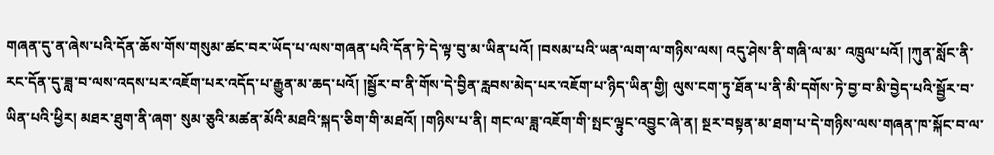གཞན་དུ་ན་ཞེས་པའི་དོན་ཆོས་གོས་གསུམ་ཚང་བར་ཡོད་པ་ལས་གཞན་པའི་དོན་ཏེ་དེ་ལྟ་བུ་མ་ཡིན་པའོ། །བསམ་པའི་ཡན་ལག་ལ་གཉིས་ལས། འདུ་ཤེས་ནི་གཞི་ལ་མ་ འཁྲུལ་པའོ། །ཀུན་སློང་ནི་རང་དོན་དུ་ཟླ་བ་ལས་འདས་པར་འཇོག་པར་འདོད་པ་རྒྱུན་མ་ཆད་པའོ། །སྦྱོར་བ་ནི་གོས་དེ་བྱིན་རླབས་མེད་པར་འཇོག་པ་ཉིད་ཡིན་གྱི། ལུས་ངག་ཏུ་ཐོན་པ་ནི་མི་དགོས་ཏེ་བྱ་བ་མི་བྱེད་པའི་སྦྱོར་བ་ཡིན་པའི་ཕྱིར། མཐར་ཐུག་ནི་ཞག་ སུམ་ཅུའི་མཚན་མོའི་མཐའི་སྐད་ཅིག་གི་མཐའོ། །གཉིས་པ་ནི། གང་ལ་ཟླ་འཇོག་གི་སྤང་ལྟུང་འབྱུང་ཞེ་ན། སྔར་བསྟན་མ་ཐག་པ་དེ་གཉིས་ལས་གཞན་ཁ་སྐོང་བ་ལ་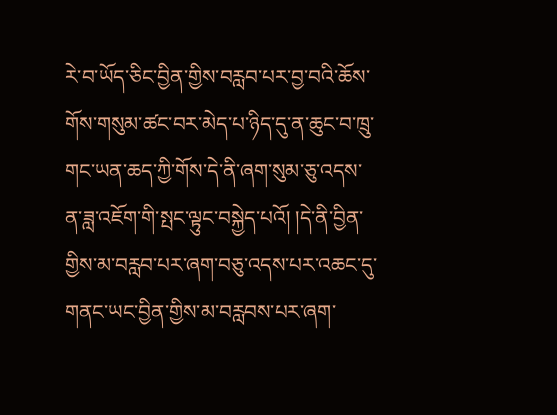རེ་བ་ཡོད་ཅིང་བྱིན་གྱིས་བརླབ་པར་བྱ་བའི་ཆོས་གོས་གསུམ་ཚང་བར་མེད་པ་ཉིད་དུ་ན་ཆུང་བ་ཁྲུ་ གང་ཡན་ཆད་ཀྱི་གོས་དེ་ནི་ཞག་སུམ་ཅུ་འདས་ན་ཟླ་འཇོག་གི་སྤང་ལྟུང་བསྐྱེད་པའོ། །དེ་ནི་བྱིན་གྱིས་མ་བརླབ་པར་ཞག་བཅུ་འདས་པར་འཆང་དུ་གནང་ཡང་བྱིན་གྱིས་མ་བརླབས་པར་ཞག་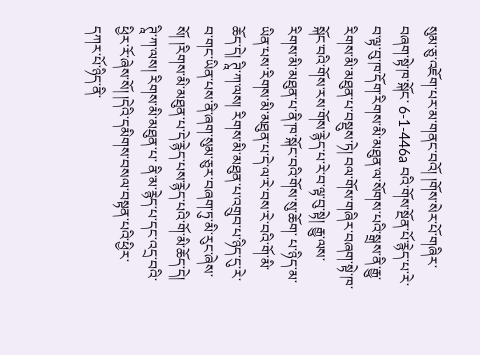སུམ་ཅུ་འཇོག་པར་མ་གནང་བའོ། །གོས་སེར་པོ་གཞིར་བཞག་སྟེ་ཁ་སྐོང་ 6-1-446a བའི་གོས་སྔོན་པོ་རྙེད་པ་རེ་བ་ལྟ་བུ་ཁ་དོག་རིགས་མི་མཐུན་ལ་སོགས་པའི་སྒྲས་ནི་རྒྱུ་རིགས་མི་མཐུན་པ་བསྡུས་ཏེ། བལ་གོས་གཞིར་བཞག་སྟེ་ཁ་སྐོང་བའི་གོས་རས་གོས་རྙེད་པ་རེ་བ་ལྟ་བུ་སྟེ། རྒྱུ་ལས་རིགས་མི་མཐུན་པ་ནི་ཁ་སྐོང་བའི་གོས་སུ་ཆོག་ པ་ཉིད་མ་ཡིན་པས་རིགས་མི་མཐུན་པ་དེ་ལ་རེ་བས་རེ་བའི་གོ་མི་ཆོད་དེ། ཊཱི་ཀ་ལས། རིགས་མི་མཐུན་པ་འགྲུབ་པ་ཉིད་དུ་རེ་བ་གང་ཡིན་པས་ནི་ཞག་སུམ་ཅུར་བཞག་ཏུ་མི་རུང་ཞེས་སོ། །རིགས་མི་མཐུན་པ་དེ་རྙེད་པས་རྙེད་པའི་གོ་མི་ཆོད་དེ། ཊཱི་ཀ་ལས། རིགས་མི་མཐུན་པ་ ནི་མ་རྙེད་པ་དང་འདྲ་བའི་ཕྱིར་རོ་ཞེས་སོ། །དེའི་དམིགས་བསལ་བསྟན་པའི་ཕྱིར་དཀར་པོ་ཉིད་ནི་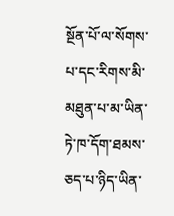སྔོན་པོ་ལ་སོགས་པ་དང་རིགས་མི་མཐུན་པ་མ་ཡིན་ཏེ་ཁ་དོག་ཐམས་ཅད་པ་ཉིད་ཡིན་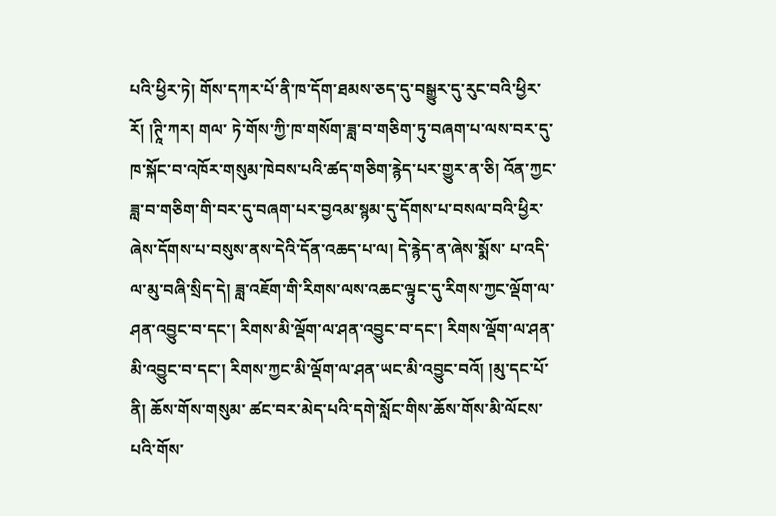པའི་ཕྱིར་ཏེ། གོས་དཀར་པོ་ནི་ཁ་དོག་ཐམས་ཅད་དུ་བསྒྱུར་དུ་རུང་བའི་ཕྱིར་རོ། །ཊཱི་ཀར། གལ་ ཏེ་གོས་ཀྱི་ཁ་གསོག་ཟླ་བ་གཅིག་ཏུ་བཞག་པ་ལས་བར་དུ་ཁ་སྐོང་བ་འཁོར་གསུམ་ཁེབས་པའི་ཚད་གཅིག་རྙེད་པར་གྱུར་ན་ཅི། འོན་ཀྱང་ཟླ་བ་གཅིག་གི་བར་དུ་བཞག་པར་བྱའམ་སྙམ་དུ་དོགས་པ་བསལ་བའི་ཕྱིར་ཞེས་དོགས་པ་བསུས་ནས་དེའི་དོན་འཆད་པ་ལ། དེ་རྙེད་ན་ཞེས་སྨོས་ པ་འདི་ལ་མུ་བཞི་སྲིད་དེ། ཟླ་འཇོག་གི་རིགས་ལས་འཆང་ལྟུང་དུ་རིགས་ཀྱང་ལྡོག་ལ་ཤན་འབྱུང་བ་དང་། རིགས་མི་ལྡོག་ལ་ཤན་འབྱུང་བ་དང་། རིགས་ལྡོག་ལ་ཤན་མི་འབྱུང་བ་དང་། རིགས་ཀྱང་མི་ལྡོག་ལ་ཤན་ཡང་མི་འབྱུང་བའོ། །མུ་དང་པོ་ནི། ཆོས་གོས་གསུམ་ ཚང་བར་མེད་པའི་དགེ་སློང་གིས་ཆོས་གོས་མི་ལོངས་པའི་གོས་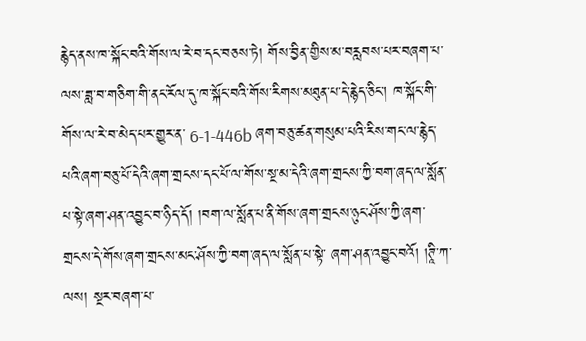རྙེད་ནས་ཁ་སྐོང་བའི་གོས་ལ་རེ་བ་དང་བཅས་ཏེ། གོས་བྱིན་གྱིས་མ་བརླབས་པར་བཞག་པ་ལས་ཟླ་བ་གཅིག་གི་ནང་རོལ་དུ་ཁ་སྐོང་བའི་གོས་རིགས་མཐུན་པ་དེ་རྙེད་ཅིང་། ཁ་སྐོང་གི་གོས་ལ་རེ་བ་མེད་པར་གྱུར་ན་ 6-1-446b ཞག་བཅུ་ཚན་གསུམ་པའི་རིས་གང་ལ་རྙེད་པའི་ཞག་བཅུ་པོ་དེའི་ཞག་གྲངས་དང་པོ་ལ་གོས་སྔ་མ་དེའི་ཞག་གྲངས་ཀྱི་བག་ཞད་ལ་སློན་པ་སྟེ་ཞག་ཤན་འབྱུང་བ་ཉིད་དོ། །བག་ལ་སློན་པ་ནི་གོས་ཞག་གྲངས་ཉུང་ཤོས་ཀྱི་ཞག་གྲངས་དེ་གོས་ཞག་གྲངས་མང་ཤོས་ཀྱི་བག་ཞད་ལ་སློན་པ་སྟེ་ ཞག་ཤན་འབྱུང་བའོ། །ཊཱི་ཀ་ལས། སྔར་བཞག་པ་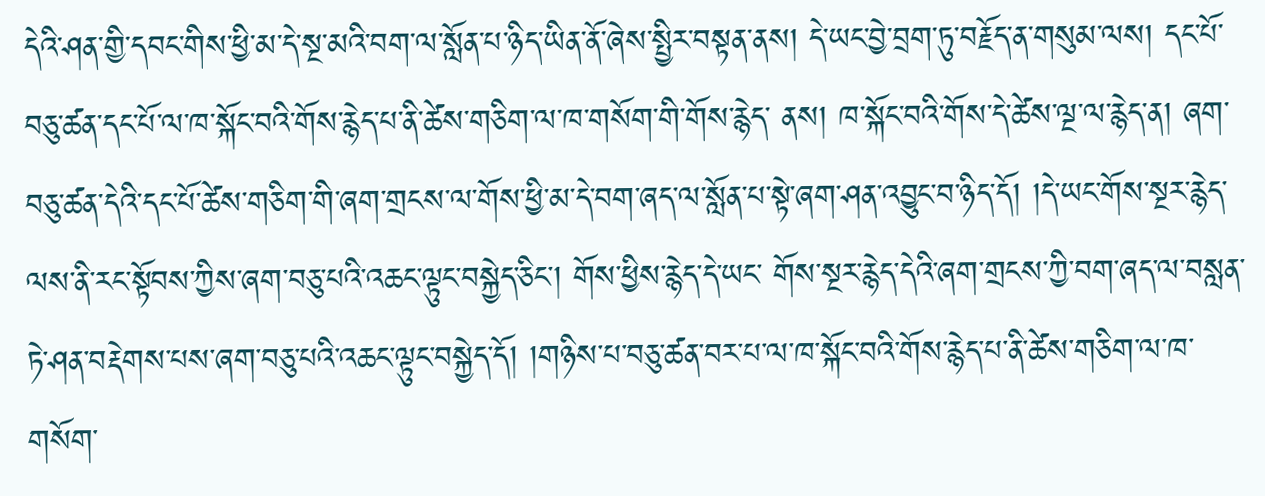དེའི་ཤན་གྱི་དབང་གིས་ཕྱི་མ་དེ་སྔ་མའི་བག་ལ་སློན་པ་ཉིད་ཡིན་ནོ་ཞེས་སྤྱིར་བསྟན་ནས། དེ་ཡང་བྱེ་བྲག་ཏུ་བརྗོད་ན་གསུམ་ལས། དང་པོ་བཅུ་ཚན་དང་པོ་ལ་ཁ་སྐོང་བའི་གོས་རྙེད་པ་ནི་ཚེས་གཅིག་ལ་ཁ་གསོག་གི་གོས་རྙེད་ ནས། ཁ་སྐོང་བའི་གོས་དེ་ཚེས་ལྔ་ལ་རྙེད་ན། ཞག་བཅུ་ཚན་དེའི་དང་པོ་ཚེས་གཅིག་གི་ཞག་གྲངས་ལ་གོས་ཕྱི་མ་དེ་བག་ཞད་ལ་སློན་པ་སྟེ་ཞག་ཤན་འབྱུང་བ་ཉིད་དོ། །དེ་ཡང་གོས་སྔར་རྙེད་ལས་ནི་རང་སྟོབས་ཀྱིས་ཞག་བཅུ་པའི་འཆང་ལྟུང་བསྐྱེད་ཅིང་། གོས་ཕྱིས་རྙེད་དེ་ཡང་ གོས་སྔར་རྙེད་དེའི་ཞག་གྲངས་ཀྱི་བག་ཞད་ལ་བསླན་ཏེ་ཤན་བརྡེགས་པས་ཞག་བཅུ་པའི་འཆང་ལྟུང་བསྐྱེད་དོ། །གཉིས་པ་བཅུ་ཚན་བར་པ་ལ་ཁ་སྐོང་བའི་གོས་རྙེད་པ་ནི་ཚེས་གཅིག་ལ་ཁ་གསོག་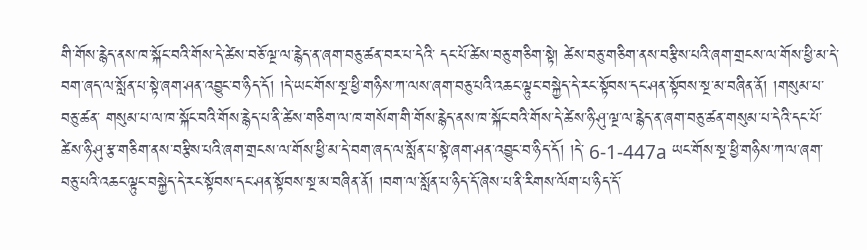གི་གོས་རྙེད་ནས་ཁ་སྐོང་བའི་གོས་དེ་ཚེས་བཅོ་ལྔ་ལ་རྙེད་ན་ཞག་བཅུ་ཚན་བར་པ་དེའི་ དང་པོ་ཚེས་བཅུ་གཅིག་སྟེ། ཚེས་བཅུ་གཅིག་ནས་བརྩིས་པའི་ཞག་གྲངས་ལ་གོས་ཕྱི་མ་དེ་བག་ཞད་ལ་སློན་པ་སྟེ་ཞག་ཤན་འབྱུང་བ་ཉིད་དོ། །དེ་ཡང་གོས་སྔ་ཕྱི་གཉིས་ཀ་ལས་ཞག་བཅུ་པའི་འཆང་ལྟུང་བསྐྱེད་དེ་རང་སྟོབས་དང་ཤན་སྟོབས་སྔ་མ་བཞིན་ནོ། །གསུམ་པ་བཅུ་ཚན་ གསུམ་པ་ལ་ཁ་སྐོང་བའི་གོས་རྙེད་པ་ནི་ཚེས་གཅིག་ལ་ཁ་གསོག་གི་གོས་རྙེད་ནས་ཁ་སྐོང་བའི་གོས་དེ་ཚེས་ཉི་ཤུ་ལྔ་ལ་རྙེད་ན་ཞག་བཅུ་ཚན་གསུམ་པ་དེའི་དང་པོ་ཚེས་ཉི་ཤུ་རྩ་གཅིག་ནས་བརྩིས་པའི་ཞག་གྲངས་ལ་གོས་ཕྱི་མ་དེ་བག་ཞད་ལ་སློན་པ་སྟེ་ཞག་ཤན་འབྱུང་བ་ཉིད་དོ། །དེ་ 6-1-447a ཡང་གོས་སྔ་ཕྱི་གཉིས་ཀ་ལ་ཞག་བཅུ་པའི་འཆང་ལྟུང་བསྐྱེད་དེ་རང་སྟོབས་དང་ཤན་སྟོབས་སྔ་མ་བཞིན་ནོ། །བག་ལ་སློན་པ་ཉིད་དོ་ཞེས་པ་ནི་རིགས་ལོག་པ་ཉིད་དོ་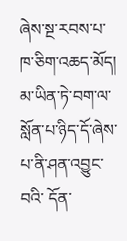ཞེས་སྔ་རབས་པ་ཁ་ཅིག་འཆད་མོད། མ་ཡིན་ཏེ་བག་ལ་སློན་པ་ཉིད་དོ་ཞེས་པ་ནི་ཤན་འབྱུང་བའི་ དོན་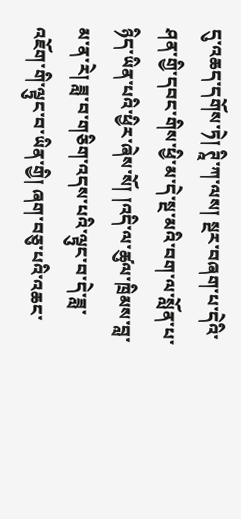དུ་འཆད་དགོས་ཏེ། ཊཱི་ཀ་ལས། སྔར་བཞག་པ་དེའི་ཤན་གྱི་དབང་གིས་ཕྱི་མ་དེ་སྔ་མའི་བག་ལ་སློན་པ་ཉིད་ཡིན་པའི་ཕྱིར་ཞེས་སོ། །འདི་ལ་ཚུལ་ཁྲིམས་བླ་མ་ན་རེ། ཟླ་བ་གཅིག་འདས་པའི་ལྟུང་བ་དེ་ཟླ་འཇོག་གི་ལྟུང་བ་ཡིན་གྱི། ཞག་བཅུ་པའི་འཆང་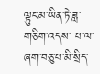ལྟུང་མ་ཡིན་ཏེ་ཟླ་གཅིག་འདས་ པ་ལ་ཞག་བཅུ་པ་མི་སྲིད་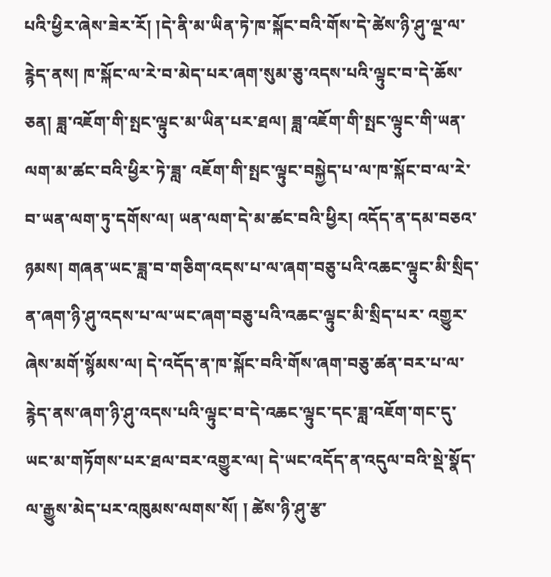པའི་ཕྱིར་ཞེས་ཟེར་རོ། །དེ་ནི་མ་ཡིན་ཏེ་ཁ་སྐོང་བའི་གོས་དེ་ཚེས་ཉི་ཤུ་ལྔ་ལ་རྙེད་ནས། ཁ་སྐོང་ལ་རེ་བ་མེད་པར་ཞག་སུམ་ཅུ་འདས་པའི་ལྟུང་བ་དེ་ཆོས་ཅན། ཟླ་འཇོག་གི་སྤང་ལྟུང་མ་ཡིན་པར་ཐལ། ཟླ་འཇོག་གི་སྤང་ལྟུང་གི་ཡན་ལག་མ་ཚང་བའི་ཕྱིར་ཏེ་ཟླ་ འཇོག་གི་སྤང་ལྟུང་བསྐྱེད་པ་ལ་ཁ་སྐོང་བ་ལ་རེ་བ་ཡན་ལག་ཏུ་དགོས་ལ། ཡན་ལག་དེ་མ་ཚང་བའི་ཕྱིར། འདོད་ན་དམ་བཅའ་ཉམས། གཞན་ཡང་ཟླ་བ་གཅིག་འདས་པ་ལ་ཞག་བཅུ་པའི་འཆང་ལྟུང་མི་སྲིད་ན་ཞག་ཉི་ཤུ་འདས་པ་ལ་ཡང་ཞག་བཅུ་པའི་འཆང་ལྟུང་མི་སྲིད་པར་ འགྱུར་ཞེས་མགོ་སྙོམས་ལ། དེ་འདོད་ན་ཁ་སྐོང་བའི་གོས་ཞག་བཅུ་ཚན་བར་པ་ལ་རྙེད་ནས་ཞག་ཉི་ཤུ་འདས་པའི་ལྟུང་བ་དེ་འཆང་ལྟུང་དང་ཟླ་འཇོག་གང་དུ་ཡང་མ་གཏོགས་པར་ཐལ་བར་འགྱུར་ལ། དེ་ཡང་འདོད་ན་འདུལ་བའི་སྡེ་སྣོད་ལ་རྒྱུས་མེད་པར་འཁུམས་ལགས་སོ། ། ཚེས་ཉི་ཤུ་རྩ་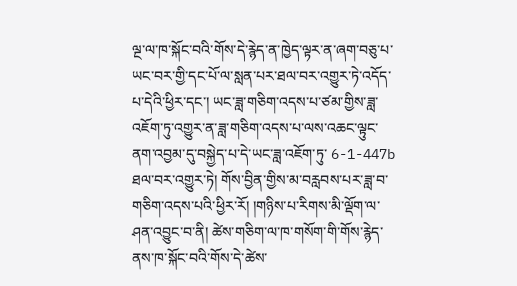ལྔ་ལ་ཁ་སྐོང་བའི་གོས་དེ་རྙེད་ན་ཁྱེད་ལྟར་ན་ཞག་བཅུ་པ་ཡང་བར་གྱི་དང་པོ་ལ་སླན་པར་ཐལ་བར་འགྱུར་ཏེ་འདོད་པ་དེའི་ཕྱིར་དང་། ཡང་ཟླ་གཅིག་འདས་པ་ཙམ་གྱིས་ཟླ་འཇོག་ཏུ་འགྱུར་ན་ཟླ་གཅིག་འདས་པ་ལས་འཆང་ལྟུང་ནག་འབྱམ་དུ་བསྐྱེད་པ་དེ་ཡང་ཟླ་འཇོག་ཏུ་ 6-1-447b ཐལ་བར་འགྱུར་ཏེ། གོས་བྱིན་གྱིས་མ་བརླབས་པར་ཟླ་བ་གཅིག་འདས་པའི་ཕྱིར་རོ། །གཉིས་པ་རིགས་མི་ལྡོག་ལ་ཤན་འབྱུང་བ་ནི། ཚེས་གཅིག་ལ་ཁ་གསོག་གི་གོས་རྙེད་ནས་ཁ་སྐོང་བའི་གོས་དེ་ཚེས་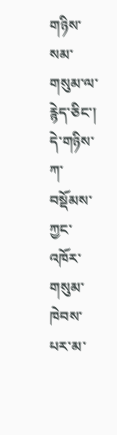གཉིས་སམ་གསུམ་ལ་རྙེད་ཅིང་། དེ་གཉིས་ཀ་བསྡོམས་ཀྱང་འཁོར་གསུམ་ ཁེབས་པར་མ་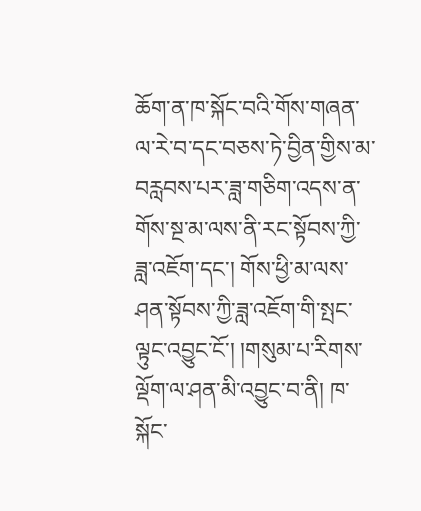ཆོག་ན་ཁ་སྐོང་བའི་གོས་གཞན་ལ་རེ་བ་དང་བཅས་ཏེ་བྱིན་གྱིས་མ་བརླབས་པར་ཟླ་གཅིག་འདས་ན་གོས་སྔ་མ་ལས་ནི་རང་སྟོབས་ཀྱི་ཟླ་འཇོག་དང་། གོས་ཕྱི་མ་ལས་ཤན་སྟོབས་ཀྱི་ཟླ་འཇོག་གི་སྤང་ལྟུང་འབྱུང་ངོ་། །གསུམ་པ་རིགས་ལྡོག་ལ་ཤན་མི་འབྱུང་བ་ནི། ཁ་སྐོང་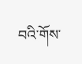བའི་གོས་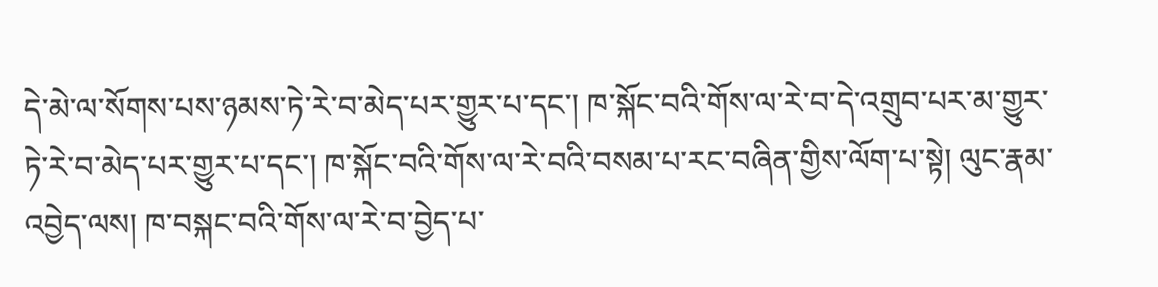དེ་མེ་ལ་སོགས་པས་ཉམས་ཏེ་རེ་བ་མེད་པར་གྱུར་པ་དང་། ཁ་སྐོང་བའི་གོས་ལ་རེ་བ་དེ་འགྲུབ་པར་མ་གྱུར་ཏེ་རེ་བ་མེད་པར་གྱུར་པ་དང་། ཁ་སྐོང་བའི་གོས་ལ་རེ་བའི་བསམ་པ་རང་བཞིན་གྱིས་ལོག་པ་སྟེ། ལུང་རྣམ་འབྱེད་ལས། ཁ་བསྐང་བའི་གོས་ལ་རེ་བ་བྱེད་པ་